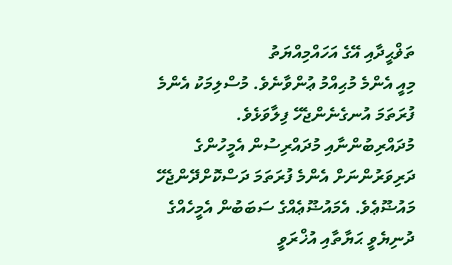ތަޥްޙީދާއި އޭގެ އަހައްމިއްޔަތު
މިއީ އެންމެ މުޙިއްމު ޢުންވާނެވެ. މުސްލިމަކު އެންމެ ފުރަތަމަ އުނގެނެންޖެހޭ ފިލާވަޅެވެ. މުދައްރިބުންނާއި މުދައްރިސުން އެމީހުންގެ ދަރިވަރުންނަށް އެންމެ ފުރަތަމަ ދަސްކޮށްދޭންޖެހޭ މައުޟޫޢެވެ. އެމައުޟޫޢެއްގެ ސަބަބުން އެމީހެއްގެ ދުނިޔެވީ ޙަޔާތާއި އުޚްރަވީ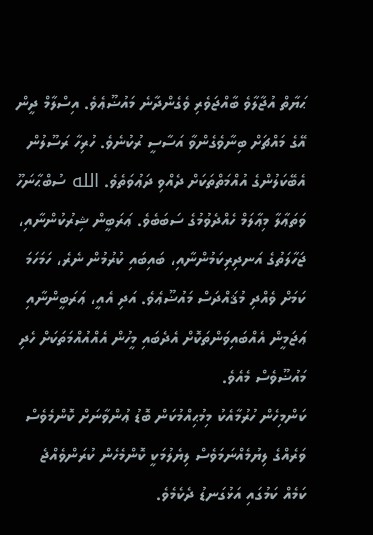ޙަޔާތް އުޖާލާވެ ބާއްޖަވެރި ވެގެންދާނެ މައުޟޫޢެވެ. އިސްލާމް ދީން އޭގެ މައްޗަށް ބިނާވެގެންވާ އަސާސީ ރުކުނެވެ. ހުރިހާ ރަސޫލުން އެބޭކަލުންގެ އުއްމަތްތަކަށް ދެއްވި ދަޢުވަތެވެ. الله ސުބްޙާނަހޫ ވަތަޢާލާ މިޢާލަމް ހެއްދެވުމުގެ ސަބަބެވެ. ޢަރަބީން ޝިރުކުންނާއި، ޖަހާލަތުގެ އަނދިރިކަމުންނާއި، ބައިބައި ކުރުމުން ނެރެ، ހަމަހަމަ ކަމަށް ވެއްދި މުޤައްދަސް މައުޟޫޢެވެ. އަދި އެއީ، ޢަރަބީންނާއި ޢަޖަމީން އެއްބައިވަންތަކޮށް އެދެބައި މީހުން އެއްއުއްމަތަކަށް ހެދި މައުޟޫވެސް މެއެވެ.
ކަންމިހެން ހުރުމާއެކު މިމުޙިއްމުކަން ބޮޑު ޢުންވާނަށް ކޮންމެވެސް ވަރެއްގެ ލިޔުމެއްނަމަވެސް ލިޔެލުމަކީ ކޮންމެހެން ކުރަންވެއްޖެ ކަމެއް ކަމުގައި އަޅުގަނޑު ދެކެމެވެ.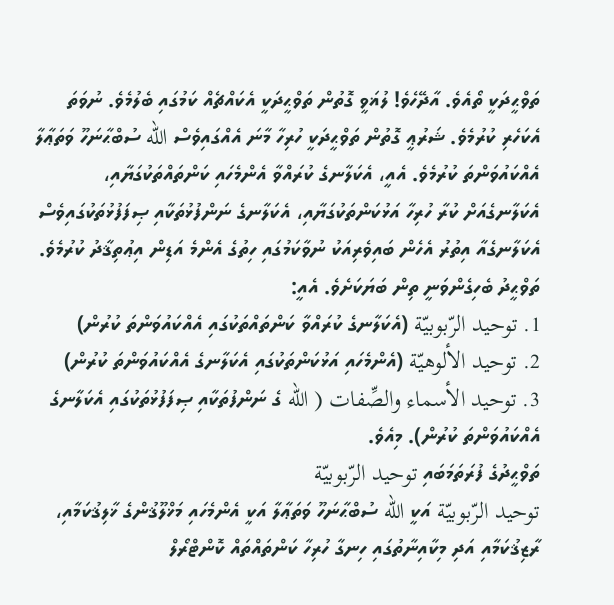ތަވްޙީދަކީ ތޯއެވެ. އާދޭހެވެ! ލުޣަވީ ގޮތުން ތަވްޙީދަކީ އެކައްޗެއް ކަމުގައި ބެލުމެވެ. ނުވަތަ އެކަހެރި ކުރުމެވެ. ޝަރުޢީ ގޮތުން ތަވްޙީދަކީ ހުރިހާ މާނަ އެއްގައިވެސް الله ސުބްޙާނަހޫ ވަތަޢާލާ އެއްކައުވަންތަ ކުރުމެވެ. އެއީ، އެކަލާނގެ ކުރައްވާ އެންމެހައި ކަންތައްތަކުގަޔާއި، އެކަލާނގެއަށް ކުރާ ހުރިހާ އަޅުކަންތަކުގަޔާއި، އެކަލާނގެ ނަންފުޅުތަކާއި ޞިފަފުޅުތަކުގައިވެސް އެކަލާނގެއާ އިތުރު އެހެން ބައިވެރިއަކު ނުވާކަމުގައި ހިތުގެ އެންމެ އަޑިން އިޢުތިޤާދު ކުރުމެވެ.
ތަވްޙީދު ބެހިގެންވަނީ ތިން ބަޔަކަށެވެ. އެއީ:
1. توحيد الرّبوبيّة (އެކަލާނގެ ކުރައްވާ ކަންތައްތަކުގައި އެއްކައުވަންތަ ކުރުން)
2. توحيد الألوهيّة (އެންމެހައި އަޅުކަންތަކުގައި އެކަލާނގެ އެއްކައުވަންތަ ކުރުން)
3. توحيد الأسماء والصِّفات ( الله ގެ ނަންފުތަކާއި ޞިފަފުޅުތަކުގައި އެކަލާނގެ އެއްކައުވަންތަ ކުރުން). މިއެވެ.
ތަވްޙީދުގެ ފުރަތަމަބައި توحيد الرّبوبيّة
توحيد الرّبوبيّة އަކީ الله ސުބްޙާނަހޫ ވަތަޢާލާ އަކީ އެންމެހައި މަޚްލޫޤުންގެ ޚާލިޤުކަމާއި، ރާޒިޤުކަމާއި އަދި މިކާއިނާތުގައި ހިނގާ ހުރިހާ ކަންތައްތައް ކޮންޓްރޯލް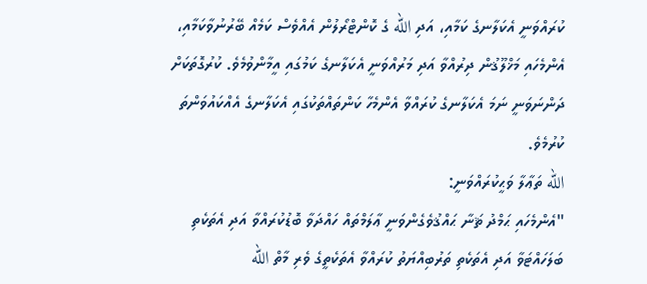ކުރައްވަނީ އެކަލާނގެ ކަމާއި، އަދި الله ގެ ކޮންޓްރޯލުން އެއްވެސް ކަމެއް ބޭރުނުވާކަމާއި، އެންމެހައި މަޚްލޫޤުން ދިރުއްވާ އަދި މަރުއްވަނީ އެކަލާނގެ ކަމުގައި އީމާންވުމެވެ. ކުރުގޮތަކަށް ދަންނަވަނީ ނަމަ އެކަލާނގެ ކުރައްވާ އެންމެހާ ކަންތައްތަކުގައި އެކަލާނގެ އެއްކައުވަންތަ ކުރުމެވެ.
الله ތަޢާލާ ވަޙީކުރައްވަނީ:
"އެންމެހައި ޙަމްދު ޘަނާ ޙައްޤުވެގެންވަނީ ޢާލަމްތައް ހައްދަވާ ބޮޑުކުރައްވާ އަދި އެތަކެތި ބަލަހައްޓަވާ އަދި އެތަކެތި ތަރުބިއްޔަތު ކުރައްވާ އެތަކެތީގެ ވެރި މާތް الله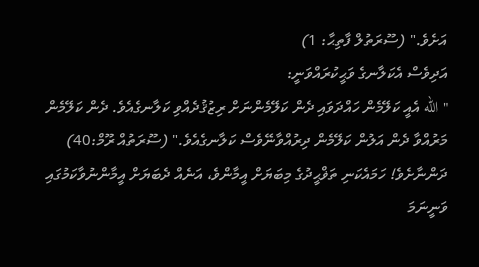އަށެވެ." (ސޫރަތުލް ފާތިޙާ: 1)
އަދިވެސް އެކަލާނގެ ވަޙީކުރައްވަނީ:
" الله އެއީ ކަލޭމެން ހައްދަވައި ދެން ކަލޭމެންނަށް ރިޒުޤުދެއްވި ކަލާނގެއެވެ. ދެން ކަލޭމެން މަރުއްވާ ދެން އަލުން ކަލޭމެން ދިރުއްވާނޭވެސް ކަލާނގެއެވެ." (ސޫރަތުއް ރޫމް:40)
ދަންނާށެވެ! ހަމައެކަނި ތަޥްޙީދުގެ މިބަޔަށް އީމާންވެ، އަނެއް ދެބަޔަށް އީމާންނުވާކަމުގައި ވަނީނަމަ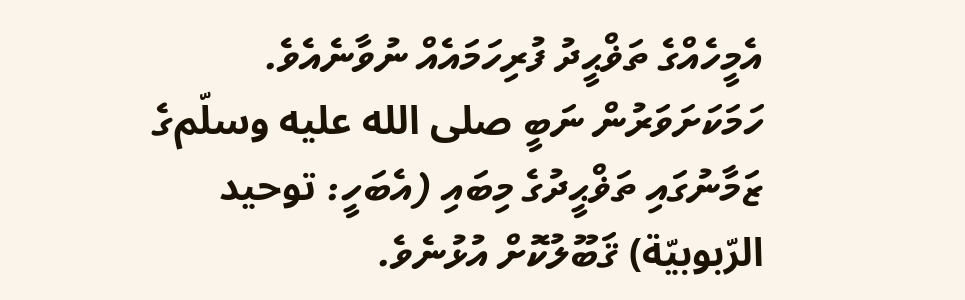އެމީހެއްގެ ތަޥްޙީދު ފުރިހަމައެއް ނުވާނެއެވެ. ހަމަކަށަވަރުން ނަބީ صلى الله عليه وسلّمގެ ޒަމާނުގައި ތަޥްޙީދުގެ މިބައި (އެބަހީ: توحيد الرّبوبيّة) ޤަބޫލުކޮށް އުޅުނެވެ.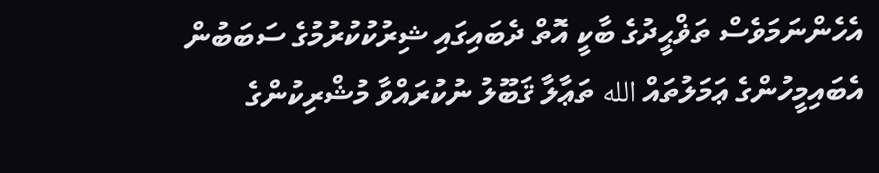އެހެންނަމަވެސް ތަޥްޙީދުގެ ބާކީ އޮތް ދެބައިގައި ޝިރުކުކުރުމުގެ ސަބަބުން އެބައިމީހުންގެ ޢަމަލުތައް الله ތަޢާލާ ޤަބޫލު ނުކުރައްވާ މުޝްރިކުންގެ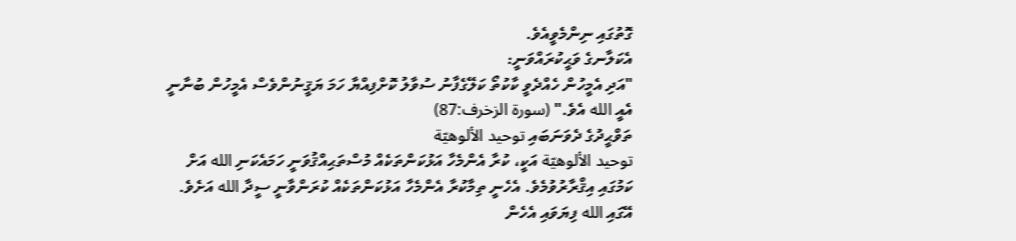ގޮތުގައި ނިންމެވީއެވެ.
އެކަލާނގެ ވަޙީކުރައްވަނީ:
"އަދި އެމީހުން ހެއްދެވީ ކާކުތޯ ކަލޭގެފާނު ސުވާލު ކޮށްފިއްޔާ ހަމަ ޔަޤީނުންވެސް އެމީހުން ބުނާނީ އެއީ الله އެވެ." (سورة الزخرف:87)
ތަވްޙީދުގެ ދެވަނަބައި توحيد الألوهيّة
توحيد الألوهيّة އަކީ، ކުރާ އެންމެހާ އަޅުކަންތަކެއް މުސްތަޙިއްޤުވަނީ ހަމައެކަނި الله އަށް ކަމުގައި އިޤްރާރުވުމެވެ. އެހެނީ ތިމާކުރާ އެންމެހާ އަޅުކަންތަކެއް ކުރަންވާނީ ސީދާ الله އަށެވެ. އޭގައި الله ފިޔަވައި އެހެން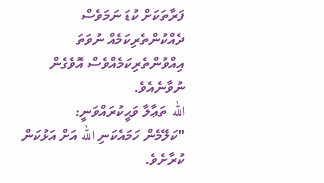ފަރާތަކަށް ކުޑަ ނަމަވެސް ދެއްކުންތެރިކަމެއް ނުވަތަ އިއްވުންތެރިކަމެއްވެސް އޮވެގެން ނުވާނެއެވެ.
الله ތަޢާލާ ވަޙީކުރައްވަނީ:
"ކަލޭމެން ހަމައެކަނި الله އަށް އަޅުކަން ކުރާށެވެ.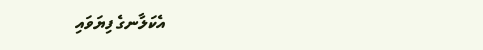އެކަލާނގެ ފިޔަވައި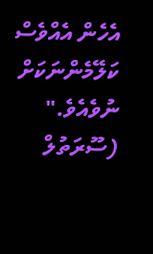އެހެން އެއްވެސް ކަލޭމެންނަކަށް ނުވެއެވެ." (ސޫރަތުލް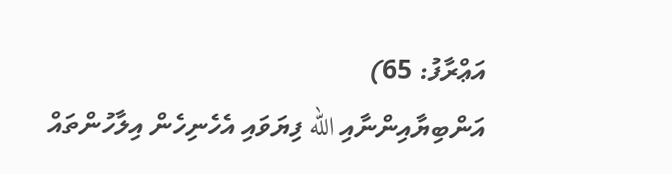އަޢްރާފު: 65)
އަންބިޔާއިންނާއި الله ފިޔަވައި އެހެނިހެން އިލާހުންތައް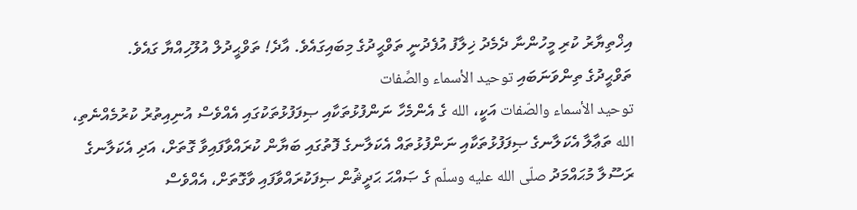އިޚްތިޔާރު ކުރި މީހުންނާ ދެމެދު ޚިލާފު އުފެދުނީ ތަވްޙީދުގެ މިބައިގައެވެ. އާދެ! ތަވްޙީދުލް އުލޫހިއްޔާ ގައެވެ.
ތަވްޙީދުގެ ތިންވަނަބައި توحيد الأسماء والصِّفات
توحيد الأسماء والصّفات އަކީ، الله ގެ އެންމެހާ ނަންފުޅުތަކާއި ޞިފަފުޅުތަކުގައި އެއްވެސް އުނިއިތުރު ކުރުމެއްނެތި، الله ތަޢާލާ އެކަލާނގެ ޞިފަފުޅުތަކާއި ނަންފުޅުތައް އެކަލާނގެ ފޮތުގައި ބަޔާން ކުރައްވާފައިވާ ގޮތަށް، އަދި އެކަލާނގެ ރަސޫލާ މުޙައްމަދު صلّى الله عليه وسلّم ގެ ޞައްޙަ ޙަދީޘުން ޞިފަކުރައްވާފައި ވާގޮތަށް، އެއްވެސް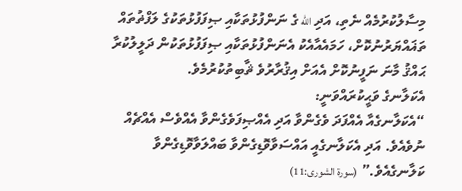މިސާލުކުރުމެއް ނެތި، އަދި الله ގެ ނަންފުޅުތަކާއި ޞިފަފުޅުތަކުގެ ލަފްޡުތައް ތަޣައްޔަރުނުކޮށް، ހަމައެއާއެކު އެނަންފުޅުތަކާއި ޞިފަފުޅުތަކުން ދަލީލުކުރާ ޙައްޤު މާނަ ނަފީނުކޮށް އެއަށް އިޤުރާރުވެ ޘާބިތުކުރުމެވެ.
އެކަލާނގެ ވަޙީކުރައްވަނީ:
“އެކަލާނގެއާ އެއްފަދަ ވެގެންވާ އަދި އެއްޞިފަވެގެންވާ އެއްވެސް އެއްޗެއް ނުވެއެވެ. އަދި އެކަލާނގެއީ އައްސަވާވޮޑިގެންވާ ބައްލަވާވޮޑިގެންވާ ކަލާނގެއެވެ.” (سورة الشورى:11)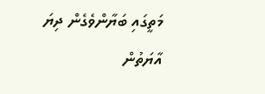މަތީގައި ބަޔާންވެގެން ދިޔަ އާޔަތުން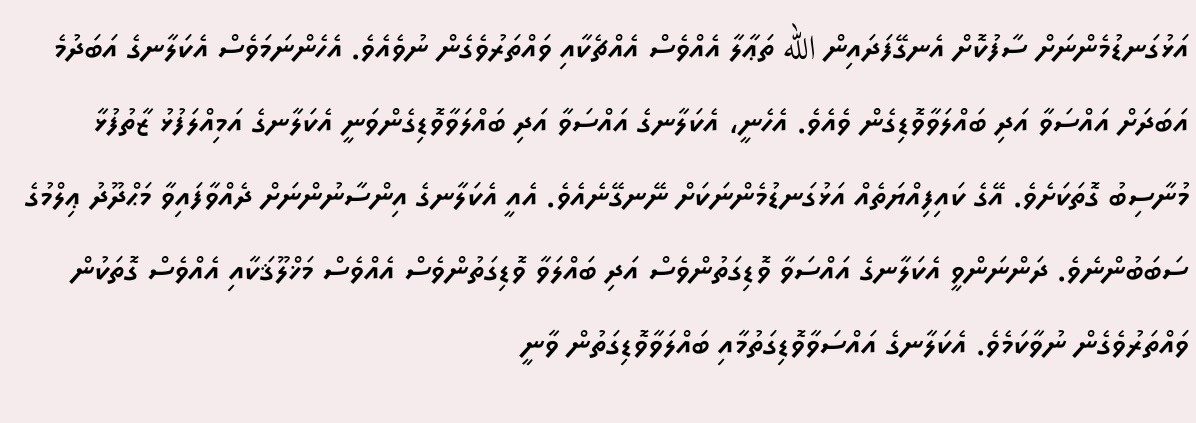އަޅުގަނޑުމެންނަށް ސާފުކޮށް އެނގޭފަދައިން الله ތަޢާލާ އެއްވެސް އެއްޗެކާއި ވައްތަރުވެގެން ނުވެއެވެ. އެހެންނަމަވެސް އެކަލާނގެ އަބަދުމެ އަބަދަށް އައްސަވާ އަދި ބައްލަވާވޮޑިގެން ވެއެވެ. އެހެނީ، އެކަލާނގެ އައްސަވާ އަދި ބައްލަވާވޮޑިގެންވަނީ އެކަލާނގެ އަމިއްލަފުޅު ޒާތުފުޅާ މުނާސިބު ގޮތަކަށެވެ. އޭގެ ކައިފިއްޔަތެއް އަޅުގަނޑުމެންނަކަށް ނޭނގޭނެއެވެ. އެއީ އެކަލާނގެ އިންސާނުންނަށް ދެއްވާފައިވާ މަޙްދޫދު ޢިލްމުގެ ސަބަބުންނެވެ. ދަންނަންވީ އެކަލާނގެ އައްސަވާ ވޮޑިގަތުންވެސް އަދި ބައްލަވާ ވޮޑިގަތުންވެސް އެއްވެސް މަޚްލޫޤަކާއި އެއްވެސް ގޮތަކުން ވައްތަރުވެގެން ނުވާކަމެވެ. އެކަލާނގެ އައްސަވާވޮޑިގަތުމާއި ބައްލަވާވޮޑިގަތުން ވާނީ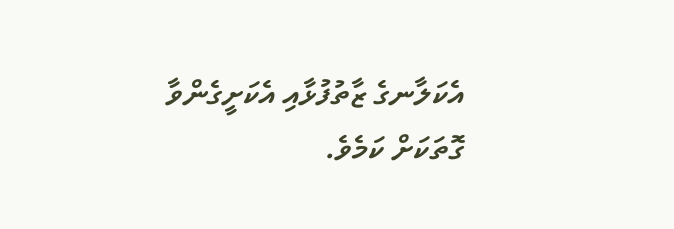އެކަލާނގެ ޒާތުފުޅާއި އެކަށީގެންވާ ގޮތަކަށް ކަމެވެ.